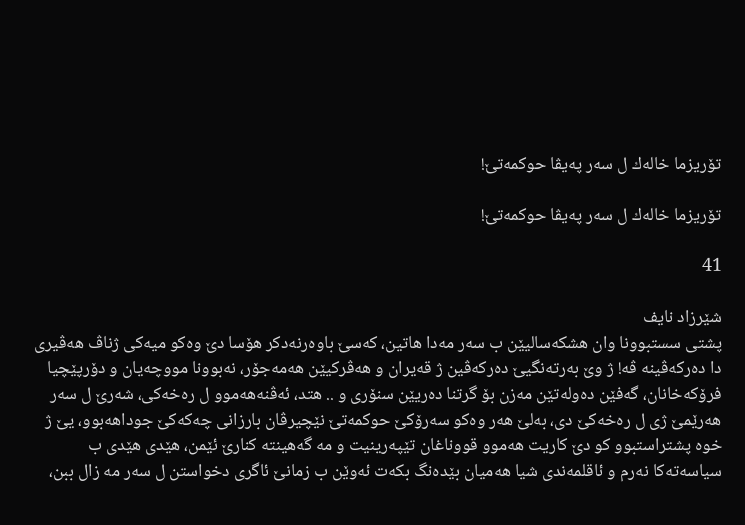تۆریزما خاله‌ك ل سه‌ر په‌یڤا حوكمه‌تێ!

تۆریزما خاله‌ك ل سه‌ر په‌یڤا حوكمه‌تێ!

41

شێرزاد نایف
پشتى سستبوونا وان هشكه‌سالیێن ب سه‌ر مه‌دا هاتین، كه‌سێ باوه‌رنه‌دكر هۆسا دێ وه‌كو میه‌كى ژناڤ هه‌ڤیرى دا ده‌ركه‌ڤینه‌ ڤه‌! ژ وێ به‌رته‌نگیێ ده‌ركه‌ڤین ژ قه‌یران و هه‌ڤركیێن هه‌مه‌جۆر، نه‌بوونا مووچه‌یان و دۆرپێچیا فرۆكه‌خانان، گه‌فێن ده‌وله‌تێن مه‌زن بۆ گرتنا ده‌ریێن سنۆرى و .. هتد، ئه‌ڤنه‌هه‌موو ل ره‌خه‌كى، شه‌رێ ل سه‌ر هه‌رێمێ ژى ل ره‌خه‌كێ دى، به‌لێ هه‌ر وه‌كو سه‌رۆكێ حوكمه‌تێ نێچیرڤان بارزانى چه‌كه‌كێ جوداهه‌بوو، یێ ژ خوه‌ پشتراستبوو كو دێ كاریت هه‌موو قووناغان تێپه‌رینیت و مه‌ گه‌هینته‌ كنارێ ئێمن، هێدى هێدى ب سیاسه‌ته‌كا نه‌رم و ئاقلمه‌ندى شیا هه‌میان بێده‌نگ بكه‌ت ئه‌وێن ب زمانێ ئاگری دخواستن ل سه‌ر مه‌ زال ببن،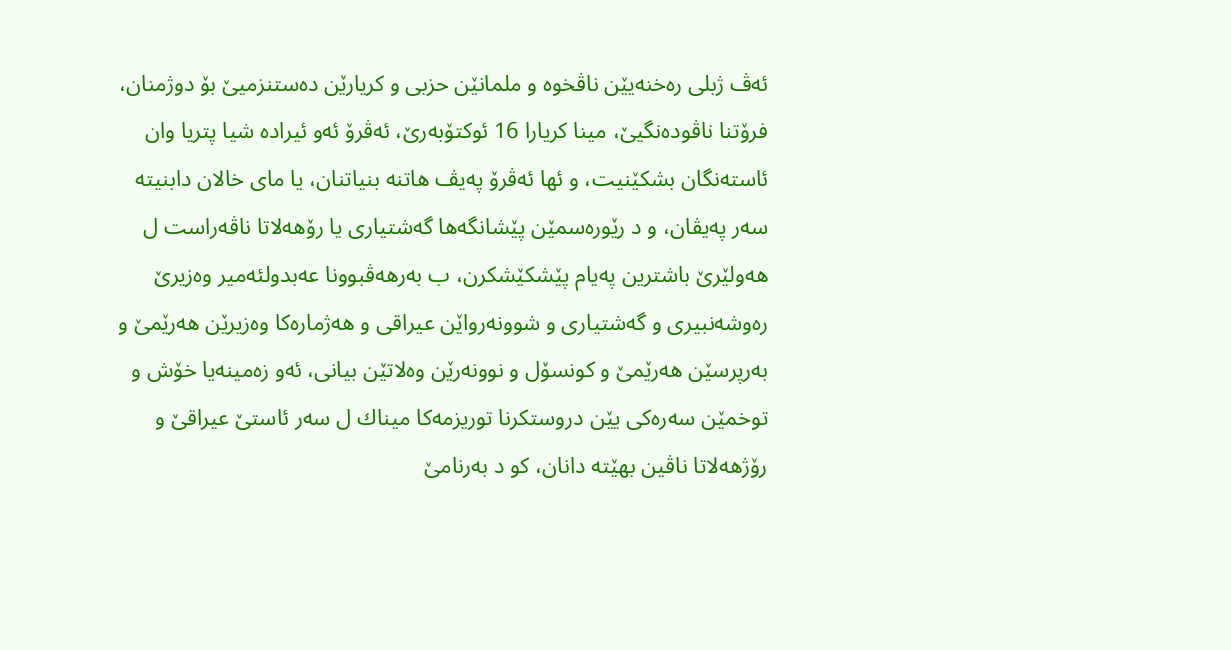ئه‌ڤ ژبلى ره‌خنه‌یێن ناڤخوه‌ و ملمانێن حزبى و كریارێن ده‌ستنزمیێ بۆ دوژمنان، فرۆتنا ناڤوده‌نگیێ، مینا كریارا 16 ئوكتۆبه‌رێ، ئه‌ڤرۆ ئه‌و ئیراده‌ شیا پتریا وان ئاسته‌نگان بشكێنیت، و ئها ئه‌ڤرۆ په‌یڤ هاتنه‌ بنیاتنان، یا ماى خالان دابنیته‌ سه‌ر په‌یڤان، و د رێوره‌سمێن پێشانگه‌ها گه‌شتیارى یا رۆهه‌لاتا ناڤه‌راست ل هه‌ولێرێ باشترین په‌یام پێشكێشكرن، ب به‌رهه‌ڤبوونا عه‌بدولئه‌میر وه‌زیرێ ره‌وشه‌نبیرى و گه‌شتیارى و شوونه‌رواێن عیراقى و هه‌ژماره‌كا وه‌زیرێن هه‌رێمێ و به‌رپرسێن هه‌رێمێ و كونسۆل و نوونه‌رێن وه‌لاتێن بیانى، ئه‌و زه‌مینه‌یا خۆش و توخمێن سه‌ره‌كى یێن دروستكرنا توریزمه‌كا میناك ل سه‌ر ئاستێ عیراقێ و رۆژهه‌لاتا ناڤین بهێته‌ دانان، كو د به‌رنامێ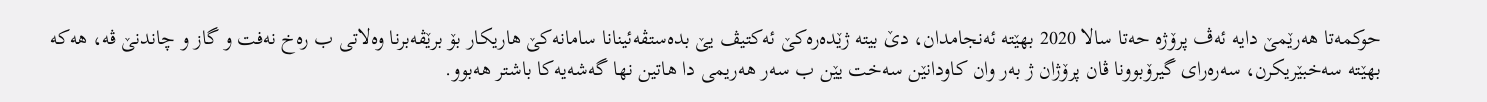حوكمه‌تا هه‌رێمێ دایه‌ ئه‌ڤ پرۆژه‌ حه‌تا سالا 2020 بهێته‌ ئه‌نجامدان، دێ بیته‌ ژێده‌ره‌كێ ئه‌كتیڤ یێ بده‌ستڤه‌ئینانا سامانه‌كێ هاریكار بۆ برێڤه‌برنا وه‌لاتى ب ره‌خ نه‌فت و گاز و چاندنێ ڤه‌، هه‌كه‌ بهێته‌ سه‌خبێریكرن، سه‌ره‌راى گیرۆبوونا ڤان پرۆژان ژ به‌ر وان كاودانێن سه‌خت یێن ب سه‌ر هه‌ریمى دا هاتین نها گه‌شه‌یه‌كا باشتر هه‌بوو.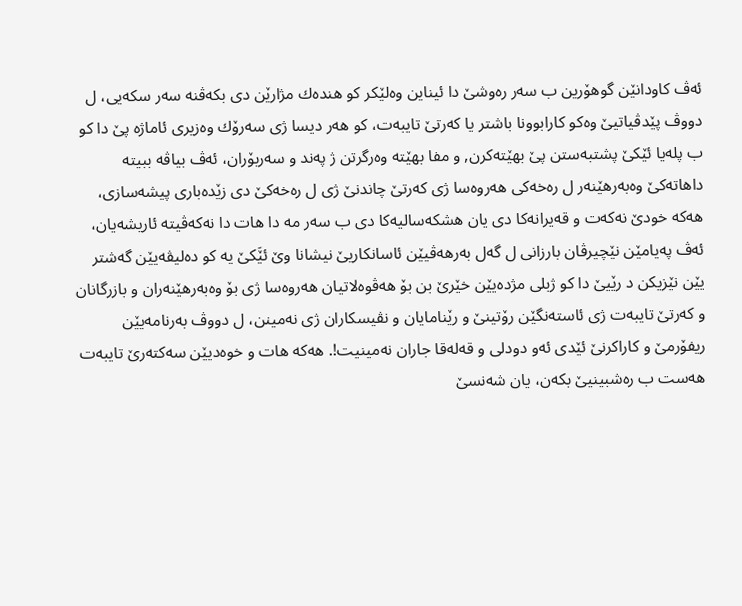ئه‌ڤ كاودانێن گوهۆرین ب سه‌ر ره‌وشێ دا ئیناین وه‌لێكر كو هنده‌ك مژارێن دى بكه‌ڤنه‌ سه‌ر سكه‌یى، ل دووڤ پێدڤیاتیێ وه‌كو كارابوونا باشتر یا كه‌رتێ تایبه‌ت، كو هه‌ر دیسا ژى سه‌رۆك وه‌زیرى ئاماژه‌ پێ دا كو ب پله‌یا ئێكێ پشتبه‌ستن پێ بهێته‌كرن, و مفا بهێته‌ وه‌رگرتن ژ په‌ند و سه‌ربۆران، ئه‌ڤ بیاڤه‌ ببیته‌ داهاته‌كێ وه‌به‌رهێنه‌ر ل ره‌خه‌كى هه‌روه‌سا ژى كه‌رتێ چاندنێ ژى ل ره‌خه‌كێ دى زێده‌بارى پیشه‌سازى، هه‌كه‌ خودێ نه‌كه‌ت و قه‌یرانه‌كا دى یان هشكه‌سالیه‌كا دى ب سه‌ر مه‌ دا هات دا نه‌كه‌ڤیته‌ ئاریشه‌یان، ئه‌ڤ په‌یامێن نێچیرڤان بارزانى ل گه‌ل به‌رهه‌ڤیێن ئاسانكاریێ نیشانا وێ ئێَكێ یه‌ كو ده‌لیڤه‌یێن گه‌شتر یێن نێزیكن د رێیێ دا كو ژبلى مژده‌یێن خێرێ بن بۆ هه‌ڤوه‌لاتیان هه‌روه‌سا ژى بۆ وه‌به‌رهێنه‌ران و بازرگانان و كه‌رتێ تایبه‌ت ژى ئاسته‌نگێن رۆتینێ و رێنامایان و نڤیسكاران ژى نه‌مینن، ل دووڤ به‌رنامه‌یێن ریفۆرمێ و كاراكرنێ ئێدى ئه‌و دودلى و قه‌له‌قا جاران نه‌مینیت!. هه‌كه‌ هات و خوه‌دیێن سه‌كته‌رێ تایبه‌ت هه‌ست ب ره‌شبینیێ بكه‌ن، یان شه‌نسێ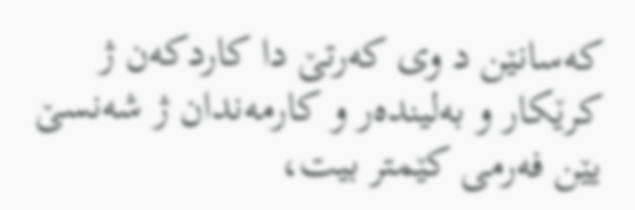كه‌سانێن د وى كه‌رتێ دا كاردكه‌ن ژ كرێكار و به‌لینده‌ر و كارمه‌ندان ژ شه‌نسێ یێن فه‌رمى كێمتر بیت،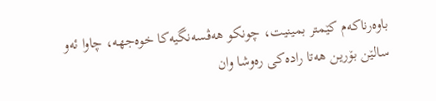باوه‌رناكه‌م كێمتر بمینیت، چونكو هه‌ڤسه‌نگیه‌كا خوه‌جهه‌، چاوا ئه‌و سالێن بۆرین هه‌تا راده‌كى ره‌وشا وان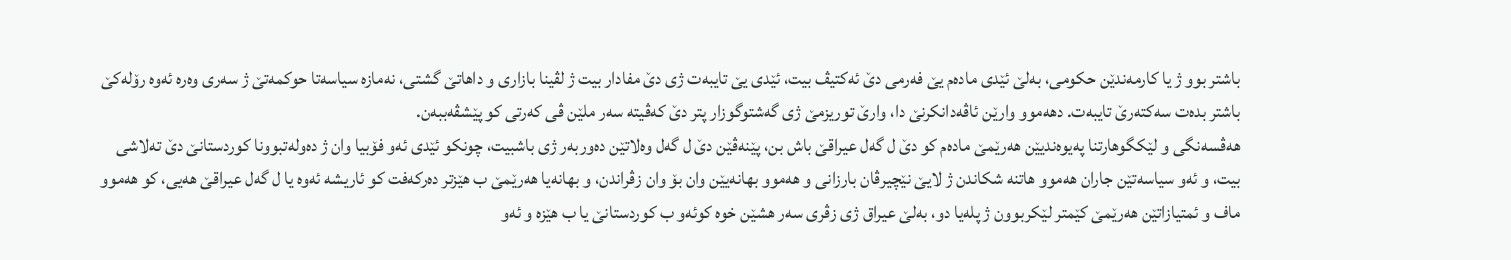باشتر بوو ژ یا كارمه‌ندێن حكومى، به‌لێ ئێدى ماده‌م یێ فه‌رمى دێ ئه‌كتیڤ بیت، ئێدى یێ تایبه‌ت ژى دێ مفادار بیت ژ لڤینا بازارى و داهاتێ گشتى، نه‌مازه‌ سیاسه‌تا حوكمه‌تێ ژ سه‌رى وه‌ره‌ ئه‌وه‌ رۆله‌كێ باشتر بده‌ت سه‌كته‌رێ تایبه‌ت. دهه‌موو وارێن ئاڤه‌دانكرنێ دا، وارێ توریزمێ ژى گه‌شتوگوزار پتر دێ كه‌ڤیته‌ سه‌ر ملێن ڤى كه‌رتى كو پێشڤه‌ببه‌ن.
هه‌ڤسه‌نگى و لێكگوهارتنا په‌یوه‌ندیێن هه‌رێمێ ماده‌م كو دێ ل گه‌ل عیراقێ باش بن، پێنه‌ڤێن دێ ل گه‌ل وه‌لاتێن ده‌وربه‌ر ژى باشبیت، چونكو ئێدى ئه‌و فۆبیا وان ژ ده‌وله‌تبوونا كوردستانێ دێ ته‌لاشى بیت، و ئه‌و سیاسه‌تێن جاران هه‌موو هاتنه‌ شكاندن ژ لایێ نێچیرڤان بارزانى و هه‌موو بهانه‌یێن وان بۆ وان زڤراندن، و بهانه‌یا هه‌رێمێ ب هێزتر ده‌ركه‌فت كو ئاریشه‌ ئه‌وه‌ یا ل گه‌ل عیراقێ هه‌یى، كو هه‌موو ماف و ئمتیازاتێن هه‌رێمێ كێمتر لێكربوون ژ پله‌یا دو، به‌لێ عیراق ژى زڤرى سه‌ر هشێن خوه‌ كوئه‌و ب كوردستانێ یا ب هێزه‌ و ئه‌و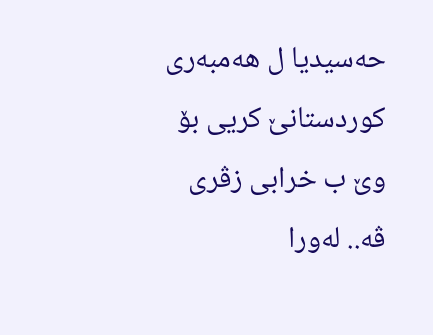حه‌سیدیا ل هه‌مبه‌رى كوردستانێ كریى بۆ وێ ب خرابى زڤری ڤه‌.. له‌ورا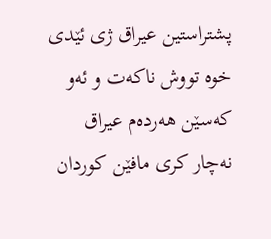پشتراستین عیراق ژى ئێدى خوه‌ تووش ناكه‌ت و ئه‌و كه‌سێن هه‌رده‌م عیراق نه‌چار كری مافێن كوردان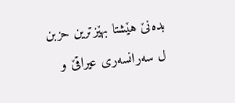بده‌نێ هێشتا بهێزترین حزبن ل سه‌رانسه‌رى عیراقێ و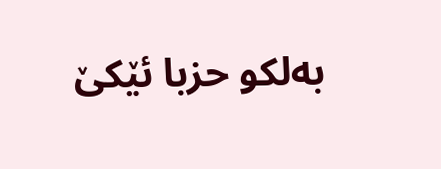به‌لكو حزبا ئێكێ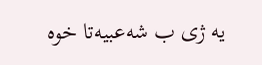یه‌ ژى ب شه‌عبیه‌تا خوه‌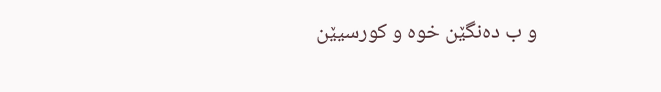و ب ده‌نگێن خوه‌ و كورسیێن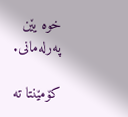خوه‌ یێن په‌رله‌مانى.

کۆمێنتا تە